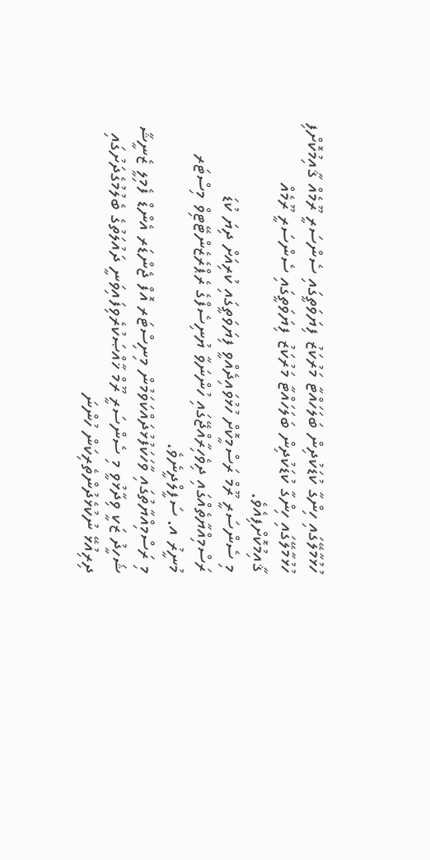ހުޅުމާލޭގައި ހިންގާ ކުޑަކުދިން ބަލަހައްޓާ މަރުކަޒު ފިޔަވަތީގައި ސެންސަރީ ރޫމެއް ޤާއިމުކޮށްފި
ހުޅުމާލޭގައި ހިންގާ ކުޑަކުދިން ބަލަހައްޓާ މަރުކަޒު ފިޔަވަތީގައި ސެންސަރީ ރޫމެއް ޤާއިމުކޮށްފިއެވެ.
މި ސެންސަރީ ރޫމް ރަސްމީކޮށް ހުޅުވައިދެއްވީ ފިޔަވަތީގައި ކުރިއަށް ދިޔަ ކުޑަ ރަސްމިއްޔާތެއްގައި ދިވެހިރާއްޖޭގައި ހުންނަވާ ޔުނިސެފްގެ ރެޕްރެޒެންޓޭޓިވް މިސްޓަރ މުނީރު އ. ސަފީލްދީނެވެ.
މި ރަސްމިއްޔާތުގައި ވާހަކަފުޅުދައްކަވަމުން މިނިސްޓަރ އޮފް ޖެންޑަރ އެންޑް ފެމިލީ ޒެނީޝާ ޝަހީދު ޒަކީ ވިދާޅުވީ މި ސެންސަރީ ރޫމް ޚާއްޞަކުރެވިފައިވަނީ ދައުލަތުގެ ބެލުމުގެދަށުގައި ދިރިއުޅޭ ނުކުޅެދުންތެރިކަން ހުންނަ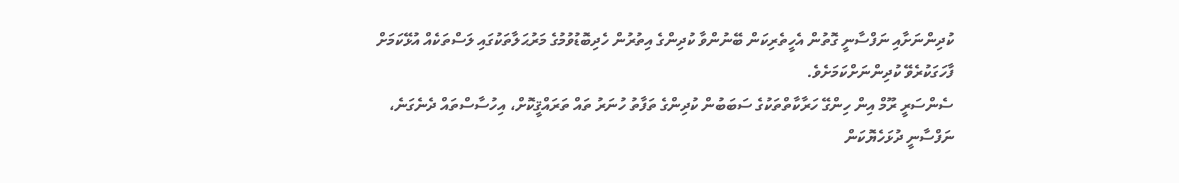ކުދިންނަށާއި ނަފްސާނީ ގޮތުން އެހީތެރިކަން ބޭނުންވާ ކުދިންގެ އިތުރުން ހެދިބޮޑުވުމުގެ މަރުޙަލާތަކުގައި ލަސްތަކެއް އުޅޭކަމަށް ފާހަގަކުރެވޭ ކުދިންނަށްކަމަށެވެ.
ސެންސަރީ ރޫމް އިން ހިންގޭ ހަރާކާތްތަކުގެ ސަބަބުން ކުދިންގެ ތަފާތު ހުނަރު ތައް ތަރައްޤީކޮށް، އިހުސާސްތައް ދެނެގަނެ، ނަފްސާނީ ދުޅަހެޔޮކަން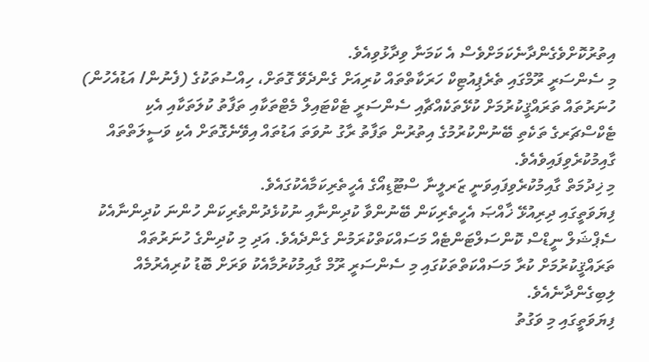އިތުރުކޮށްވެގެންދާނެކަމަށްވެސް އެ ކަމަނާ ވިދާޅުވިއެވެ.
މި ސެންސަރީ ރޫމްގައި ތެރެޕިއުޓިކް ހަރަކާތްތައް ކުރިއަށް ގެންދެވޭ ގޮތަށް، ހިއްސުތަކުގެ (ފެނުން/ އަޑުއެހުން) ހުނަރުތައް ތަރައްޤީކުރުމަށް ކުޅޭތަކެއްޗާއި ސެންސަރީ ޓެކްޓައިލް މެޓްތަކާއި ތަފާތު ކުލަތަކާއި އެކި ޓެކްސްޗަރގެ ތަކެތި ބޭނުންކުރުމުގެ އިތުރުން ތަފާތު ރާގު ނުވަތަ އަޑުތައް އިވޭނެގޮތަށް އެކި ވަސީލަތްތައް ގާއިމުކުރެވިފައިވެއެވެ.
މި ޚިދުމަތް ގާއިމުކުރެވިފައިވަނީ ޒަރލީނާ ސްޓޫޑިއޯގެ އެހީތެރިކަމާއެކުގައެވެ.
ފިޔަވަތީގައި ދިރިއުޅޭ ޚާއްޞަ އެހީތެރިކަން ބޭނުންވާ ކުދިންނާއި ނުކުޅެދުންތެރިކަން ހުންނަ ކުދިންނާއެކު ސެޕްޝަލް ނީޑްސް ކޮންސަލްޓަންޓެއް މަސައްކަތްކުރަމުން ގެންދެއެވެ. އަދި މި ކުދިންގެ ހުނަރުތައް ތަރައްޤީކުރުމަށް ކުރާ މަސައްކަތްތަކުގައި މި ސެންސަރީ ރޫމް ގާއިމުކުރުމާއެކު ވަރަށް ބޮޑު ކުރިއެރުމެއް ލިބިގެންދާނެއެވެ.
ފިޔަވަތީގައި މި ވަގުތު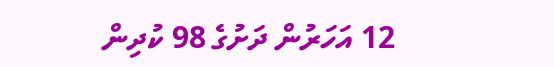12 އަހަރުން ދަށުގެ 98 ކުދިން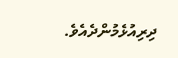ދިރިއުޅެމުންދެއެވެ.